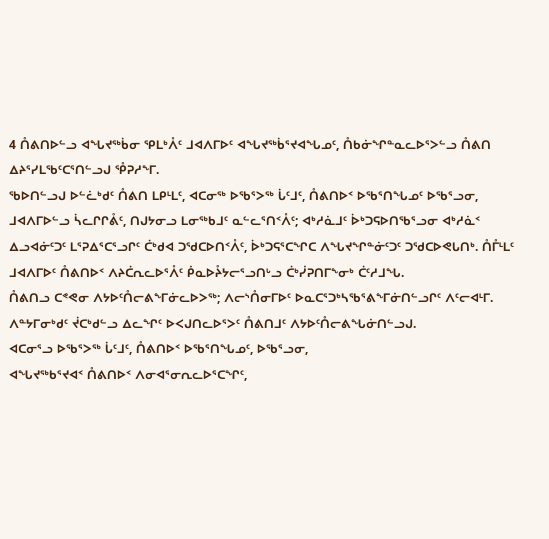4 ᑍᕕᑎᐅᓪᓗ ᐊᖓᔪᖅᑳᓂ ᕿᒪᒃᐰᑦ ᒧᐊᐱᒥᐅᑦ ᐊᖓᔪᖅᑳᕐᔪᐊᖓᓄᑦ, ᑍᑲᓃᖏᓐᓇᓚᐅᕐᐳᓪᓗ ᑍᕕᑎ ᐃᔨᕐᓯᒪᖃᑦᑕᕐᑎᓪᓗᒍ ᕾᕈᓱᖕᒥ.
ᖃᐅᑎᓪᓗᒍ ᐅᓪᓛᒃᑯᑦ ᑍᕕᑎ ᒪᑭᒻᒪᑦ, ᐊᑕᓂᖅ ᐅᖃᕐᐳᖅ ᒑᑦᒧᑦ, ᑍᕕᑎᐅᑉ ᐅᖃᕐᑎᖓᓄᑦ ᐅᖃᕐᓗᓂ,
ᒧᐊᐱᒥᐅᓪᓗ ᓵᓚᒋᒋᕔᑦ, ᑎᒍᔭᓂᓗ ᒪᓂᖅᑲᒧᑦ ᓇᓪᓚᕐᑎᑉᐰᑦ; ᐊᒃᓱᓈᒧᑦ ᐆᒃᑐᕋᐅᑎᖃᕐᓗᓂ ᐊᒃᓱᓈᑉ ᐃᓗᐊᓃᑦᑐᑦ ᒪᕐᕈᐃᕐᑕᕐᓗᒋᑦ ᑖᒃᑯᐊ ᑐᖁᑕᐅᑎᑉᐰᑦ, ᐆᒃᑐᕋᕐᑕᖏᑕ ᐱᖓᔪᖏᓐᓃᑦᑐᑦ ᑐᖁᑕᐅᕙᒐᑎᒃ. ᑍᒤᒻᒪᑦ ᒧᐊᐱᒥᐅᑦ ᑍᕕᑎᐅᑉ ᐱᔨᑖᕆᓚᐅᕐᐰᑦ ᑮᓇᐅᔧᔭᓕᕐᓗᑎᒡᓗ ᑖᒃᓰᕈᑎᒥᖕᓂᒃ ᑖᑦᓱᒧᖓ.
ᑍᕕᑎᓗ ᑕᕝᕙᓂ ᐱᔭᐅᑦᑍᓕᕕᖕᒥᓃᓚᐅᐳᖅ; ᐱᓕᔅᑍᓂᒥᐅᑦ ᐅᓇᑕᕐᑐᒃᓴᖃᕐᕕᖕᒥᓃᑎᓪᓗᒋᑦ ᐱᑦᓕᐊᒻᒥ.
ᐱᓐᔭᒥᓂᒃᑯᑦ ᔫᑕᒃᑯᓪᓗ ᐃᓚᖏᑦ ᐅᐸᒍᑎᓚᐅᕐᐳᑦ ᑍᕕᑎᒧᑦ ᐱᔭᐅᑦᑍᓕᕕᖓᓃᑎᓪᓗᒍ.
ᐊᑕᓂᕐᓗ ᐅᖃᕐᐳᖅ ᒑᑦᒧᑦ, ᑍᕕᑎᐅᑉ ᐅᖃᕐᑎᖓᓄᑦ, ᐅᖃᕐᓗᓂ,
ᐊᖓᔪᖅᑲᕐᔪᐊᑉ ᑍᕕᑎᐅᑉ ᐱᓂᐊᕐᓂᕆᓚᐅᕐᑕᖏᑦ,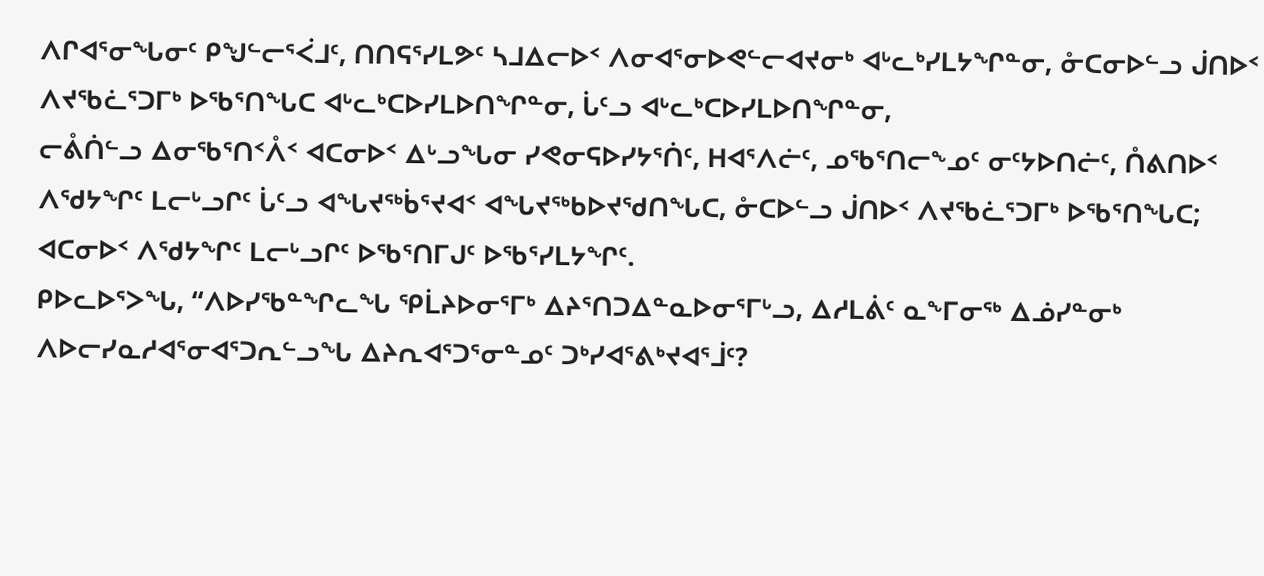ᐱᒋᐊᕐᓂᖓᓂᑦ ᑭᖑᓪᓕᕐᐹᒧᑦ, ᑎᑎᕋᕐᓯᒪᕗᑦ ᓴᒧᐃᓕᐅᑉ ᐱᓂᐊᕐᓂᐅᕙᓪᓕᐊᔪᓂᒃ ᐊᒡᓚᒃᓯᒪᔭᖏᓐᓂ, ᓁᑕᓂᐅᓪᓗ ᒎᑎᐅᑉ ᐱᔪᖃᓛᕐᑐᒥᒃ ᐅᖃᕐᑎᖓᑕ ᐊᒡᓚᒃᑕᐅᓯᒪᐅᑎᖏᓐᓂ, ᒑᑦᓗ ᐊᒡᓚᒃᑕᐅᓯᒪᐅᑎᖏᓐᓂ,
ᓕᕔᑏᓪᓗ ᐃᓂᖃᕐᑎᑉᐰᑉ ᐊᑕᓂᐅᑉ ᐃᒡᓗᖓᓂ ᓯᕙᓂᕋᐅᓯᔭᕐᑏᑦ, ᕼᐊᕐᐱᓖᑦ, ᓄᖃᕐᑎᓕᖕᓄᑦ ᓂᑦᔭᐅᑎᓖᑦ, ᑍᕕᑎᐅᑉ ᐱᖁᔭᖏᑦ ᒪᓕᒡᓗᒋᑦ ᒑᑦᓗ ᐊᖓᔪᖅᑳᕐᔪᐊᑉ ᐊᖓᔪᖅᑲᐅᔪᖁᑎᖓᑕ, ᓁᑕᐅᓪᓗ ᒎᑎᐅᑉ ᐱᔪᖃᓛᕐᑐᒥᒃ ᐅᖃᕐᑎᖓᑕ; ᐊᑕᓂᐅᑉ ᐱᖁᔭᖏᑦ ᒪᓕᒡᓗᒋᑦ ᐅᖃᕐᑎᒥᒍᑦ ᐅᖃᕐᓯᒪᔭᖏᑦ.
ᑭᐅᓚᐅᕐᐳᖓ, “ᐱᐅᓯᖃᓐᖏᓚᖓ ᕿᒫᔨᐅᓂᕐᒥᒃ ᐃᔨᕐᑎᑐᐃᓐᓇᐅᓂᕐᒥᒡᓗ, ᐃᓱᒪᕖᑦ ᓇᖕᒥᓂᖅ ᐃᓅᓯᓐᓂᒃ ᐱᐅᓕᓯᓇᓱᐊᕐᓂᐊᕐᑐᕆᓪᓗᖓ ᐃᔨᕆᐊᕐᑐᕐᓂᓐᓄᑦ ᑐᒃᓯᐊᕐᕕᒃᔪᐊᕐᒨᑦ?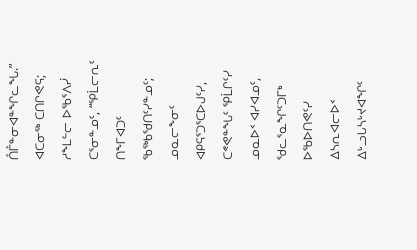ᑍᒤᓐᓂᐊᓐᖏᓚᖓ.”
ᐊᑕᓂᖅ ᑕᑎᒋᕙᕋ; ᓱᖕᒪᓪᓕ ᐅᖃᕐᐱᓰ ᑕᕐᓂᓐᓄᑦ, “ᕿᒫᓕᕆᑦ ᑎᖕᒥᐊᑐᑦ ᖃᖅᑲᖁᑎᑦᓯᓐᓄᑦ;
ᓄᓇᓕᖕᓂᑦ ᐊᑭᕋᕐᑐᕐᑕᐅᒍᑦᓯ, ᑕᕝᕙᓐᖓᑦ ᕿᒫᒋᑦᓯ ᓄᓇᐅᑉ ᐊᓯᐊᓄᑦ, ᖁᓚᕐᓇᖏᑦᑐᒥᒃ ᐅᖃᐅᑎᕙᑦᓯ ᐃᓴᕆᐊᓕᐅᑉ ᐃᒡᓗᒐᓴᒡᔪᐊᖏᑦ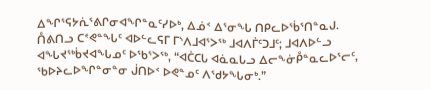ᐃᖏᕐᕋᔭᕇᕐᕕᒋᓂᐊᖏᓐᓇᑦᓯᐅᒃ, ᐃᓅᑉ ᐃᕐᓂᖓ ᑎᑭᓚᐅᖄᕐᑎᓐᓇᒍ.
ᑍᕕᑎᓗ ᑕᕝᕙᓐᖓᑦ ᐊᐅᓪᓚᕋᒥ ᒥᔅᐱᒧᐊᕐᐳᖅ ᒧᐊᐱᒦᑦᑐᒧᑦ; ᒧᐊᐱᐅᓪᓗ ᐊᖓᔪᖅᑳᔪᐊᖓᓄᑦ ᐅᖃᕐᐳᖅ, “ᐊᑖᑕᒐ ᐊᓈᓇᒐᓗ ᐃᓕᖕᓃᑬᓐᓇᓚᐅᕐᓕᑦ, ᖃᐅᔨᓚᐅᖏᓐᓂᓐᓂ ᒎᑎᐅᑉ ᐅᕙᓐᓄᑦ ᐱᖁᔭᖓᓂᒃ.”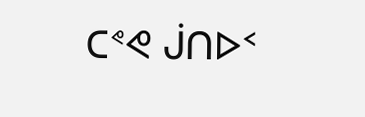ᑕᕝᕙ ᒎᑎᐅᑉ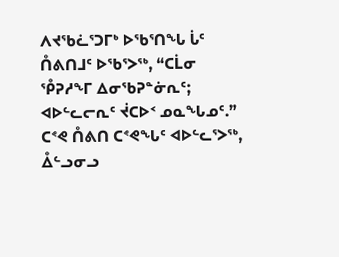ᐱᔪᖃᓛᕐᑐᒥᒃ ᐅᖃᕐᑎᖓ ᒑᑦ ᑍᕕᑎᒧᑦ ᐅᖃᕐᐳᖅ, “ᑕᒫᓂ ᕾᕈᓱᖕᒥ ᐃᓂᖃᕈᓐᓃᕆᑦ; ᐊᐅᓪᓚᓕᕆᑦ ᔫᑕᐅᑉ ᓄᓇᖓᓄᑦ.” ᑕᕝᕙ ᑍᕕᑎ ᑕᕝᕙᖓᑦ ᐊᐅᓪᓚᕐᐳᖅ, ᐂᓪᓗᓂᓗ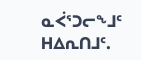ᓇᐹᕐᑐᓕᖕᒧᑦ ᕼᐃᕆᑎᒧᑦ.